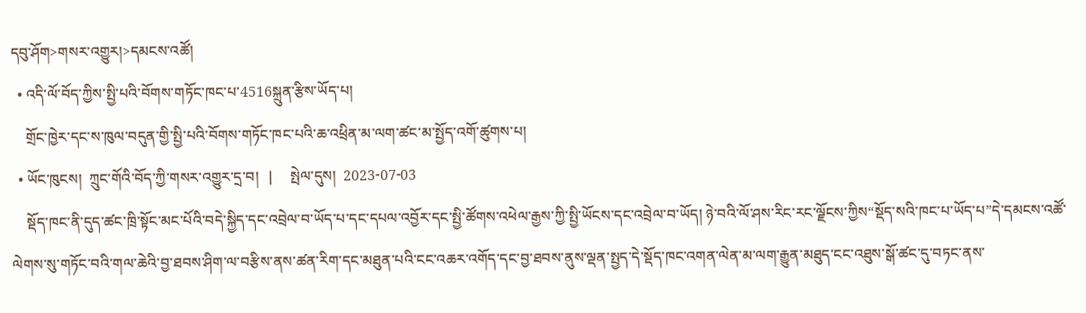དབུ་ཤོག>གསར་འགྱུར།>དམངས་འཚོ།
  • འདི་ལོ་བོད་ཀྱིས་སྤྱི་པའི་བོགས་གཏོང་ཁང་པ་4516སྐྲུན་རྩིས་ཡོད་པ།
    གྲོང་ཁྱེར་དང་ས་ཁུལ་བདུན་གྱི་སྤྱི་པའི་བོགས་གཏོང་ཁང་པའི་ཆ་འཕྲིན་མ་ལག་ཚང་མ་སྤྱོད་འགོ་ཚུགས་པ།
  • ཡོང་ཁུངས།  ཀྲུང་གོའི་བོད་ཀྱི་གསར་འགྱུར་དྲ་བ།   |     སྤེལ་དུས།  2023-07-03
    སྡོད་ཁང་ནི་དུད་ཚང་ཁྲི་སྟོང་མང་པོའི་བདེ་སྐྱིད་དང་འབྲེལ་བ་ཡོད་པ་དང་དཔལ་འབྱོར་དང་སྤྱི་ཚོགས་འཕེལ་རྒྱས་ཀྱི་སྤྱི་ཡོངས་དང་འབྲེལ་བ་ཡོད། ཉེ་བའི་ལོ་ཤས་རིང་རང་ལྗོངས་ཀྱིས“སྡོད་སའི་ཁང་པ་ཡོད་པ”དེ་དམངས་འཚོ་ལེགས་སུ་གཏོང་བའི་གལ་ཆེའི་བྱ་ཐབས་ཤིག་ལ་བརྩིས་ནས་ཚན་རིག་དང་མཐུན་པའི་ངང་འཆར་འགོད་དང་བྱ་ཐབས་ནུས་ལྡན་སྤྱད་དེ་སྡོད་ཁང་འགན་ལེན་མ་ལག་རྒྱུན་མཐུད་ངང་འཐུས་སྒོ་ཚང་དུ་བཏང་ནས་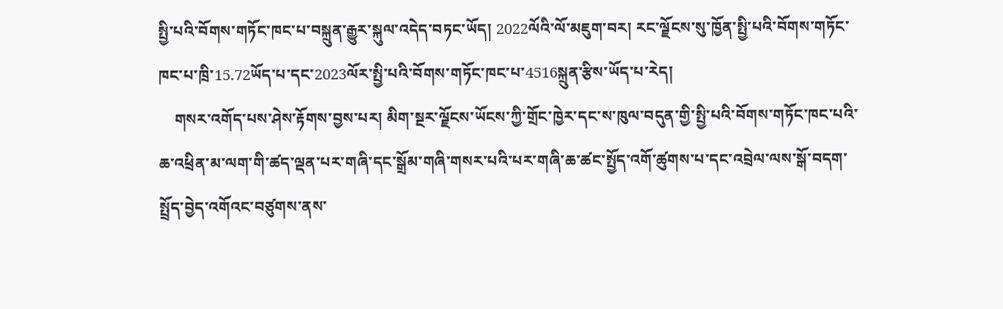སྤྱི་པའི་བོགས་གཏོང་ཁང་པ་བསྐྲུན་རྒྱུར་སྐུལ་འདེད་བཏང་ཡོད། 2022ལོའི་ལོ་མཇུག་བར། རང་ལྗོངས་སུ་ཁྱོན་སྤྱི་པའི་བོགས་གཏོང་ཁང་པ་ཁྲི་15.72ཡོད་པ་དང་2023ལོར་སྤྱི་པའི་བོགས་གཏོང་ཁང་པ་4516སྐྲུན་རྩིས་ཡོད་པ་རེད།
    གསར་འགོད་པས་ཤེས་རྟོགས་བྱས་པར། མིག་སྔར་ལྗོངས་ཡོངས་ཀྱི་གྲོང་ཁྱེར་དང་ས་ཁུལ་བདུན་གྱི་སྤྱི་པའི་བོགས་གཏོང་ཁང་པའི་ཆ་འཕྲིན་མ་ལག་གི་ཚད་ལྡན་པར་གཞི་དང་སྒྲོམ་གཞི་གསར་པའི་པར་གཞི་ཆ་ཚང་སྤྱོད་འགོ་ཚུགས་པ་དང་འབྲེལ་ལས་སྒོ་བདག་སྤྲོད་བྱེད་འགོའང་བཙུགས་ནས་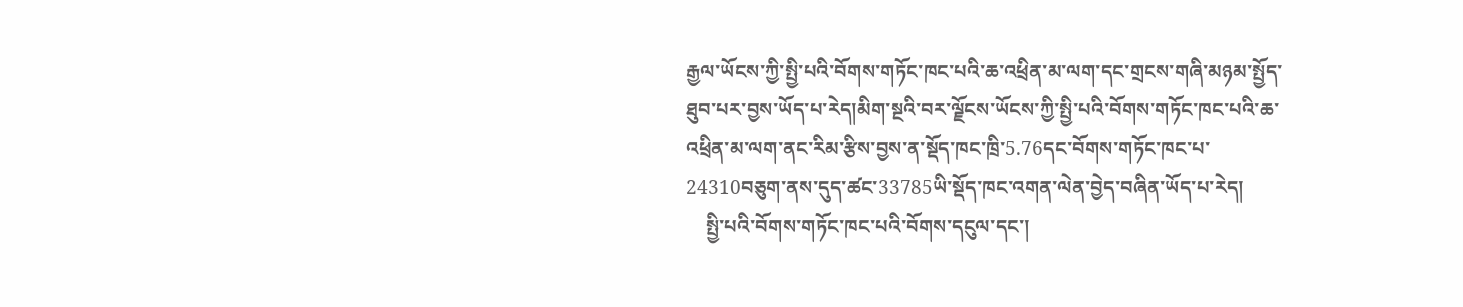རྒྱལ་ཡོངས་ཀྱི་སྤྱི་པའི་བོགས་གཏོང་ཁང་པའི་ཆ་འཕྲིན་མ་ལག་དང་གྲངས་གཞི་མཉམ་སྤྱོད་ཐུབ་པར་བྱས་ཡོད་པ་རེད།མིག་སྔའི་བར་ལྗོངས་ཡོངས་ཀྱི་སྤྱི་པའི་བོགས་གཏོང་ཁང་པའི་ཆ་འཕྲིན་མ་ལག་ནང་རིམ་རྩིས་བྱས་ན་སྡོད་ཁང་ཁྲི་5.76དང་བོགས་གཏོང་ཁང་པ་24310བཅུག་ནས་དུད་ཚང་33785ཡི་སྡོད་ཁང་འགན་ལེན་བྱེད་བཞིན་ཡོད་པ་རེད།
    སྤྱི་པའི་བོགས་གཏོང་ཁང་པའི་བོགས་དངུལ་དང་།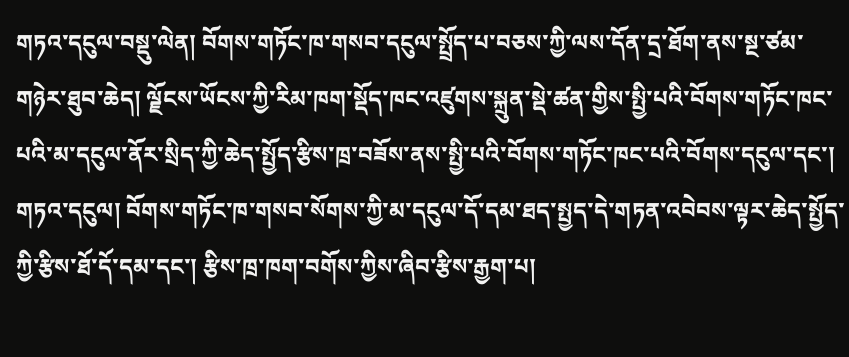གཏའ་དངུལ་བསྡུ་ལེན། བོགས་གཏོང་ཁ་གསབ་དངུལ་སྤྲོད་པ་བཅས་ཀྱི་ལས་དོན་དྲ་ཐོག་ནས་སྔ་ཙམ་གཉེར་ཐུབ་ཆེད། ལྗོངས་ཡོངས་ཀྱི་རིམ་ཁག་སྡོད་ཁང་འཛུགས་སྐྲུན་སྡེ་ཚན་གྱིས་སྤྱི་པའི་བོགས་གཏོང་ཁང་པའི་མ་དངུལ་ནོར་སྲིད་ཀྱི་ཆེད་སྤྱོད་རྩིས་ཁྲ་བཟོས་ནས་སྤྱི་པའི་བོགས་གཏོང་ཁང་པའི་བོགས་དངུལ་དང་། གཏའ་དངུལ། བོགས་གཏོང་ཁ་གསབ་སོགས་ཀྱི་མ་དངུལ་དོ་དམ་ཐད་སྤྱད་དེ་གཏན་འབེབས་ལྟར་ཆེད་སྤྱོད་ཀྱི་རྩིས་ཐོ་དོ་དམ་དང་། རྩིས་ཁྲ་ཁག་བགོས་ཀྱིས་ཞིབ་རྩིས་རྒྱག་པ།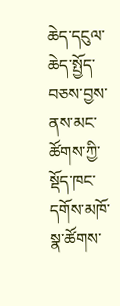ཆེད་དངུལ་ཆེད་སྤྱོད་བཅས་བྱས་ནས་མང་ཚོགས་ཀྱི་སྡོད་ཁང་དགོས་མཁོ་སྣ་ཚོགས་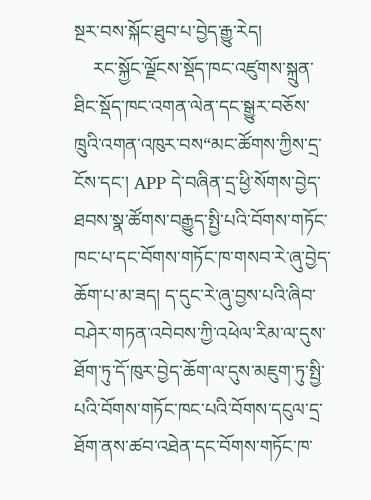སྔར་བས་སྐོང་ཐུབ་པ་བྱེད་རྒྱུ་རེད།
    རང་སྐྱོང་ལྗོངས་སྡོད་ཁང་འཛུགས་སྐྲུན་ཐིང་སྡོད་ཁང་འགན་ལེན་དང་སྒྱུར་བཅོས་ཁྲུའི་འགན་འཁུར་བས“མང་ཚོགས་ཀྱིས་དྲ་ངོས་དང་། APP དེ་བཞིན་དྲ་ཕྱི་སོགས་བྱེད་ཐབས་སྣ་ཚོགས་བརྒྱུད་སྤྱི་པའི་བོགས་གཏོང་ཁང་པ་དང་བོགས་གཏོང་ཁ་གསབ་རེ་ཞུ་བྱེད་ཆོག་པ་མ་ཟད། ད་དུང་རེ་ཞུ་བྱས་པའི་ཞིབ་བཤེར་གཏན་འབེབས་ཀྱི་འཕེལ་རིམ་ལ་དུས་ཐོག་ཏུ་དོ་ཁུར་བྱེད་ཆོག་ལ་དུས་མཇུག་ཏུ་སྤྱི་པའི་བོགས་གཏོང་ཁང་པའི་བོགས་དངུལ་དྲ་ཐོག་ནས་ཚབ་འཐེན་དང་བོགས་གཏོང་ཁ་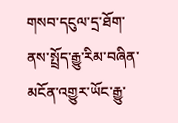གསབ་དངུལ་དྲ་ཐོག་ནས་སྤྲོད་རྒྱུ་རིམ་བཞིན་མངོན་འགྱུར་ཡོང་རྒྱུ་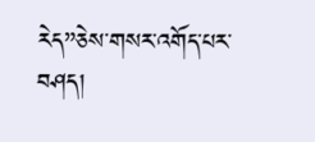རེད”ཅེས་གསར་འགོད་པར་བཤད།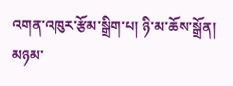འགན་འཁུར་རྩོམ་སྒྲིག་པ། ཉི་མ་ཆོས་སྒྲོན།
མཉམ་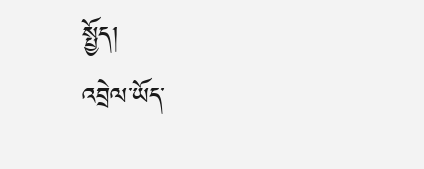སྤྱོད།
འབྲེལ་ཡོད་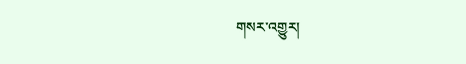གསར་འགྱུར།